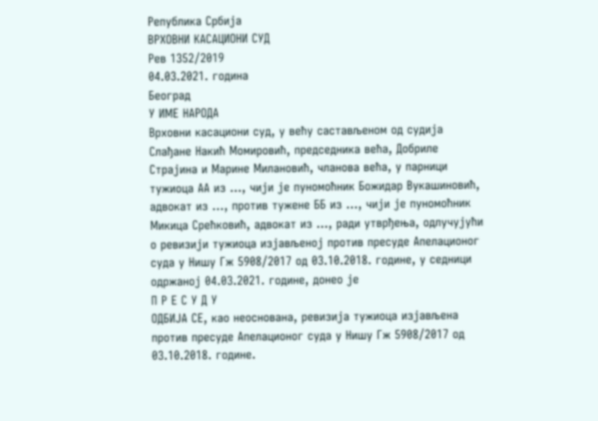Република Србија
ВРХОВНИ КАСАЦИОНИ СУД
Рев 1352/2019
04.03.2021. година
Београд
У ИМЕ НАРОДА
Врховни касациони суд, у већу састављеном од судија Слађане Накић Момировић, председника већа, Добриле Страјина и Марине Милановић, чланова већа, у парници тужиоца АА из ..., чији је пуномоћник Божидар Вукашиновић, адвокат из ..., против тужене ББ из ..., чији је пуномоћник Микица Срећковић, адвокат из ..., ради утврђења, одлучујући о ревизији тужиоца изјављеној против пресуде Апелационог суда у Нишу Гж 5908/2017 од 03.10.2018. године, у седници одржаној 04.03.2021. године, донео је
П Р Е С У Д У
ОДБИЈА СЕ, као неоснована, ревизија тужиоца изјављена против пресуде Апелационог суда у Нишу Гж 5908/2017 од 03.10.2018. године.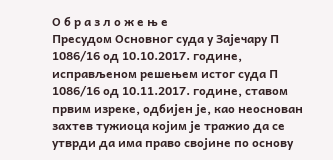О б р а з л о ж е њ е
Пресудом Основног суда у Зајечару П 1086/16 од 10.10.2017. године, исправљеном решењем истог суда П 1086/16 од 10.11.2017. године, ставом првим изреке, одбијен је, као неоснован захтев тужиоца којим је тражио да се утврди да има право својине по основу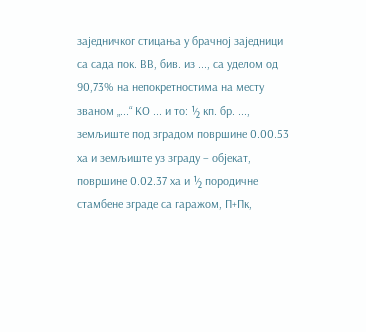заједничког стицања у брачној заједници са сада пок. ВВ, бив. из ..., са уделом од 90,73% на непокретностима на месту званом „...“ КО ... и то: ½ кп. бр. ..., земљиште под зградом површине 0.00.53 ха и земљиште уз зграду – објекат, површине 0.02.37 ха и ½ породичне стамбене зграде са гаражом, П+Пк,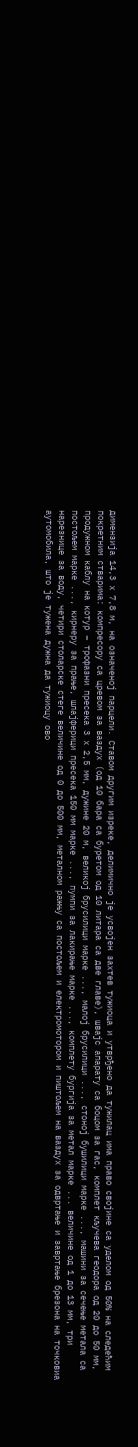димензија 14,3 х 7,8 м, на означеној парцели. Ставом другим изреке, делимично је усвојен захтев тужиоца и утврђено да тужилац има право својине са уделом од 50% на следећим покретним стварима: компресору са цревом за ваздух (од 10 бара са буретом од 10 литара са две главе), швајс апарату са боцом за гас, комплет кључева геодора од 20 до 50 мм, продужном каблу на котур – трофазни пресека 3 х 2,5 мм, дужине 20 м, великој брусилици марке ..., малој брусилици ..., стоној бушилици марке ..., машини за сечење метала са постољем марке ..., кирнеру за прање, шлајферици пресека 150 мм марке ..., пумпи за лакирање марке ..., комплету бургија за метал марке ... величине од 1 до 13 мм, три нарезнице за воду, четири столарске стеге величине од 0 до 500 мм, металном ражњу са постољем и електромотором и пиштољем на ваздух за одвртање и завртање брезона на точковиа аутомобила, што је тужена дужна да тужиоцу ово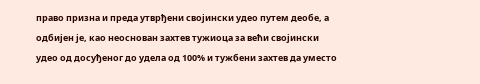право призна и преда утврђени својински удео путем деобе, а одбијен је, као неоснован захтев тужиоца за већи својински удео од досуђеног до удела од 100% и тужбени захтев да уместо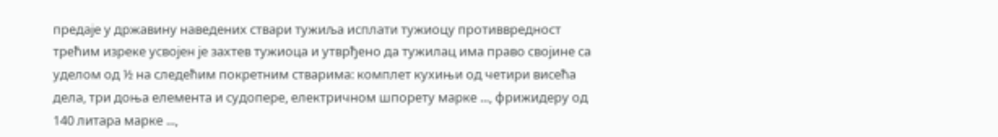предаје у државину наведених ствари тужиља исплати тужиоцу противвредност трећим изреке усвојен је захтев тужиоца и утврђено да тужилац има право својине са уделом од ½ на следећим покретним стварима: комплет кухињи од четири висећа дела, три доња елемента и судопере, електричном шпорету марке ..., фрижидеру од 140 литара марке ...,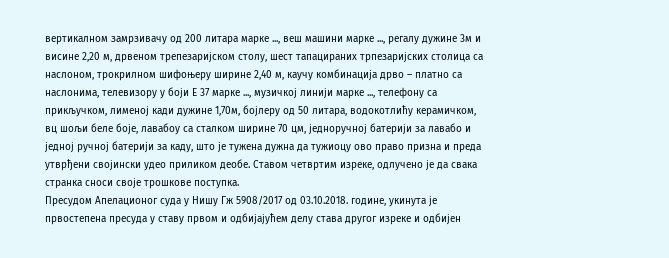вертикалном замрзивачу од 200 литара марке ..., веш машини марке ..., регалу дужине 3м и висине 2,20 м, дрвеном трепезаријском столу, шест тапацираних трпезаријских столица са наслоном, трокрилном шифоњеру ширине 2,40 м, каучу комбинација дрво – платно са наслонима, телевизору у боји Е 37 марке ..., музичкој линији марке ..., телефону са прикључком, лименој кади дужине 1,70м, бојлеру од 50 литара, водокотлићу керамичком, вц шољи беле боје, лавабоу са сталком ширине 70 цм, једноручној батерији за лавабо и једној ручној батерији за каду, што је тужена дужна да тужиоцу ово право призна и преда утврђени својински удео приликом деобе. Ставом четвртим изреке, одлучено је да свака странка сноси своје трошкове поступка.
Пресудом Апелационог суда у Нишу Гж 5908/2017 од 03.10.2018. године, укинута је првостепена пресуда у ставу првом и одбијајућем делу става другог изреке и одбијен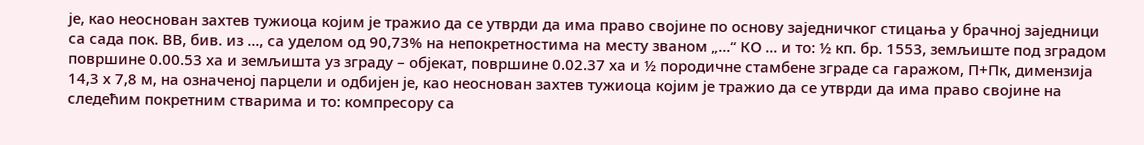је, као неоснован захтев тужиоца којим је тражио да се утврди да има право својине по основу заједничког стицања у брачној заједници са сада пок. ВВ, бив. из ..., са уделом од 90,73% на непокретностима на месту званом „...“ КО ... и то: ½ кп. бр. 1553, земљиште под зградом површине 0.00.53 ха и земљишта уз зграду – објекат, површине 0.02.37 ха и ½ породичне стамбене зграде са гаражом, П+Пк, димензија 14,3 х 7,8 м, на означеној парцели и одбијен је, као неоснован захтев тужиоца којим је тражио да се утврди да има право својине на следећим покретним стварима и то: компресору са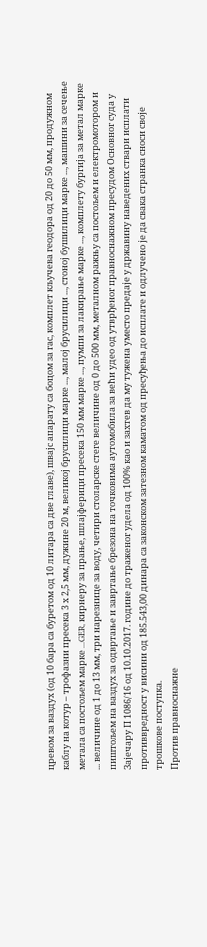цревом за ваздух (од 10 бара са буретом од 10 литара са две главе), швајс апарату са боцом за гас, комплет кључева геодора од 20 до 50 мм, продужном каблу на котур – трофазни пресека 3 х 2,5 мм, дужине 20 м, великој брусилици марке ..., малој брусилици ..., стоној бушилици марке ..., машини за сечење метала са постољем марке ...GER, кирнеру за прање, шлајферици пресека 150 мм марке ..., пумпи за лакирање марке ..., комплету бургија за метал марке ... величине од 1 до 13 мм, три нарезнице за воду, четири столарске стеге величине од 0 до 500 мм, металном ражњу са постољем и електромотором и пиштољем на ваздух за одвртање и завртање брезона на точковима аутомобила за већи удео од утврђеног правноснажном пресудом Основног суда у Зајечару П 1086/16 од 10.10.2017. године до траженог удела од 100% као и захтев да му тужена уместо предаје у државину наведених ствари исплати противвредност у висини од 185.543,00 динара са законском затезном каматом од пресуђења до исплате и одлучено је да свака странка сноси своје трошкове поступка.
Против правноснажне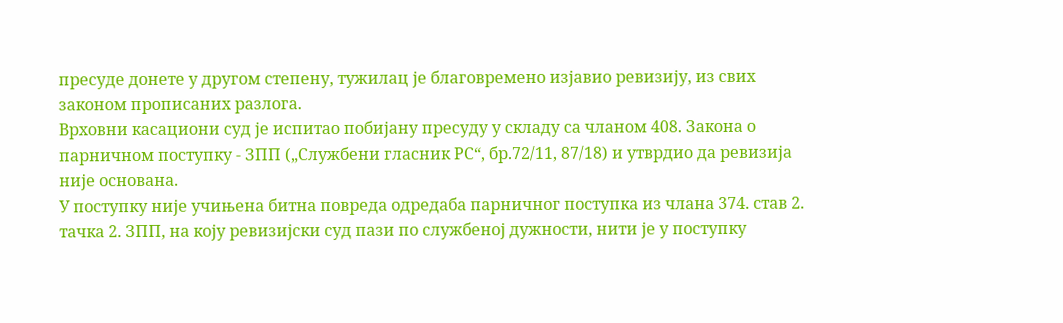пресуде донете у другом степену, тужилац је благовремено изјавио ревизију, из свих законом прописаних разлога.
Врховни касациони суд је испитао побијану пресуду у складу са чланом 408. Закона о парничном поступку - ЗПП („Службени гласник РС“, бр.72/11, 87/18) и утврдио да ревизија није основана.
У поступку није учињена битна повреда одредаба парничног поступка из члана 374. став 2. тачка 2. ЗПП, на коју ревизијски суд пази по службеној дужности, нити је у поступку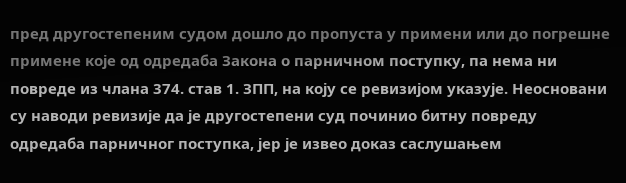пред другостепеним судом дошло до пропуста у примени или до погрешне примене које од одредаба Закона о парничном поступку, па нема ни повреде из члана 374. став 1. ЗПП, на коју се ревизијом указује. Неосновани су наводи ревизије да је другостепени суд починио битну повреду одредаба парничног поступка, јер је извео доказ саслушањем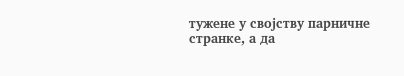тужене у својству парничне странке, а да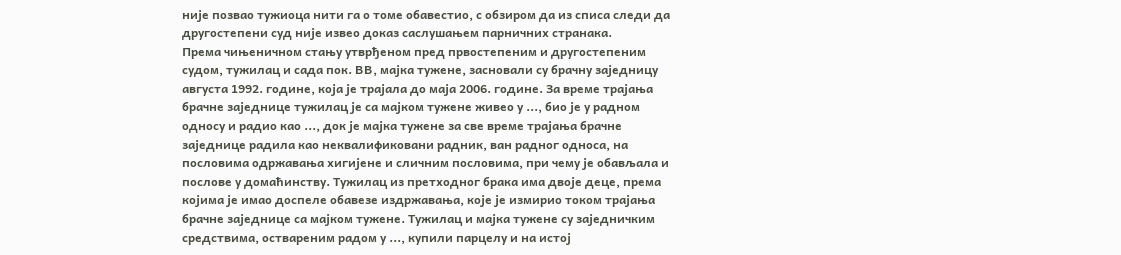није позвао тужиоца нити га о томе обавестио, с обзиром да из списа следи да другостепени суд није извео доказ саслушањем парничних странака.
Према чињеничном стању утврђеном пред првостепеним и другостепеним судом, тужилац и сада пок. ВВ, мајка тужене, засновали су брачну заједницу августа 1992. године, која је трајала до маја 2006. године. За време трајања брачне заједнице тужилац је са мајком тужене живео у ..., био је у радном односу и радио као ..., док је мајка тужене за све време трајања брачне заједнице радила као неквалификовани радник, ван радног односа, на пословима одржавања хигијене и сличним пословима, при чему је обављала и послове у домаћинству. Тужилац из претходног брака има двоје деце, према којима је имао доспеле обавезе издржавања, које је измирио током трајања брачне заједнице са мајком тужене. Тужилац и мајка тужене су заједничким средствима, оствареним радом у ..., купили парцелу и на истој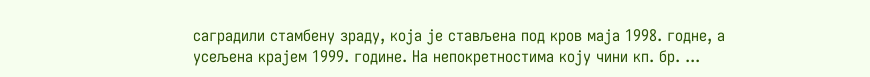саградили стамбену зраду, која је стављена под кров маја 1998. годне, а усељена крајем 1999. године. На непокретностима коју чини кп. бр. ...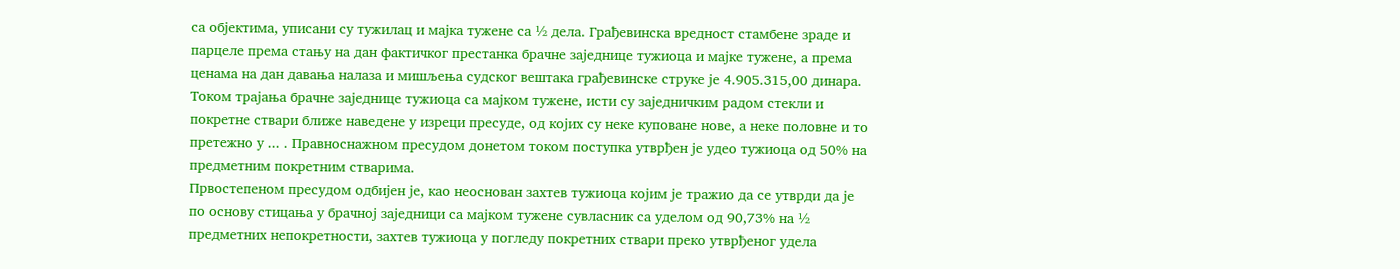са објектима, уписани су тужилац и мајка тужене са ½ дела. Грађевинска вредност стамбене зраде и парцеле према стању на дан фактичког престанка брачне заједнице тужиоца и мајке тужене, а према ценама на дан давања налаза и мишљења судског вештака грађевинске струке је 4.905.315,00 динара. Током трајања брачне заједнице тужиоца са мајком тужене, исти су заједничким радом стекли и покретне ствари ближе наведене у изреци пресуде, од којих су неке куповане нове, а неке половне и то претежно у ... . Правноснажном пресудом донетом током поступка утврђен је удео тужиоца од 50% на предметним покретним стварима.
Првостепеном пресудом одбијен је, као неоснован захтев тужиоца којим је тражио да се утврди да је по основу стицања у брачној заједници са мајком тужене сувласник са уделом од 90,73% на ½ предметних непокретности, захтев тужиоца у погледу покретних ствари преко утврђеног удела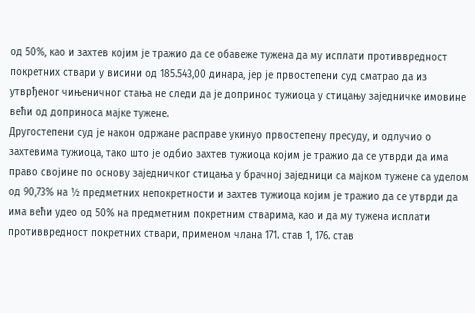од 50%, као и захтев којим је тражио да се обавеже тужена да му исплати противвредност покретних ствари у висини од 185.543,00 динара, јер је првостепени суд сматрао да из утврђеног чињеничног стања не следи да је допринос тужиоца у стицању заједничке имовине већи од доприноса мајке тужене.
Другостепени суд је након одржане расправе укинуо првостепену пресуду, и одлучио о захтевима тужиоца, тако што је одбио захтев тужиоца којим је тражио да се утврди да има право својине по основу заједничког стицања у брачној заједници са мајком тужене са уделом од 90,73% на ½ предметних непокретности и захтев тужиоца којим је тражио да се утврди да има већи удео од 50% на предметним покретним стварима, као и да му тужена исплати противвредност покретних ствари, применом члана 171. став 1, 176. став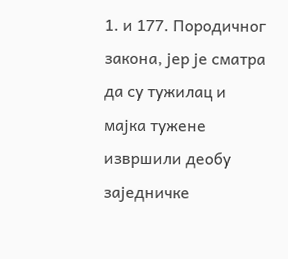1. и 177. Породичног закона, јер је сматра да су тужилац и мајка тужене извршили деобу заједничке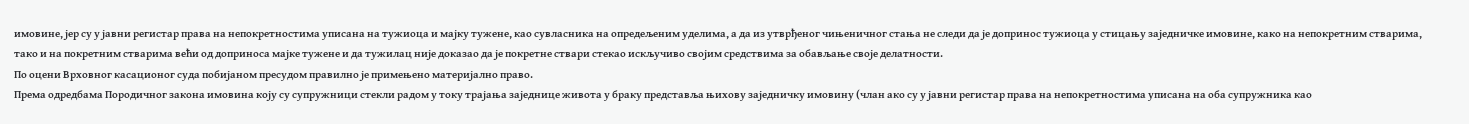имовине, јер су у јавни регистар права на непокретностима уписана на тужиоца и мајку тужене, као сувласника на опредељеним уделима, а да из утврђеног чињеничног стања не следи да је допринос тужиоца у стицању заједничке имовине, како на непокретним стварима, тако и на покретним стварима већи од доприноса мајке тужене и да тужилац није доказао да је покретне ствари стекао искључиво својим средствима за обављање своје делатности.
Пo оцени Врховног касационог суда побијаном пресудом правилно је примењено материјално право.
Према одредбама Породичног закона имовина коју су супружници стекли радом у току трајања заједнице живота у браку представља њихову заједничку имовину (члан ако су у јавни регистар права на непокретностима уписана на оба супружника као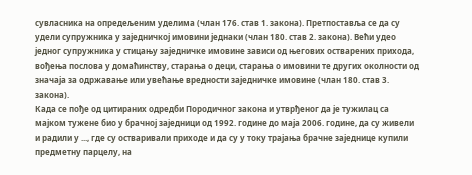сувласника на опредељеним уделима (члан 176. став 1. закона). Претпоставља се да су удели супружника у заједничкој имовини једнаки (члан 180. став 2. закона). Већи удео једног супружника у стицању заједничке имовине зависи од његових оствaрених прихода, вођења послова у домаћинству, старања о деци, старања о имовини те других околности од значаја за одржавање или увећање вредности заједничке имовине (члан 180. став 3. закона).
Када се пође од цитираних одредби Породичног закона и утврђеног да је тужилац са мајком тужене био у брачној заједници од 1992. године до маја 2006. године, да су живели и радили у ..., где су остваривали приходе и да су у току трајања брачне заједнице купили предметну парцелу, на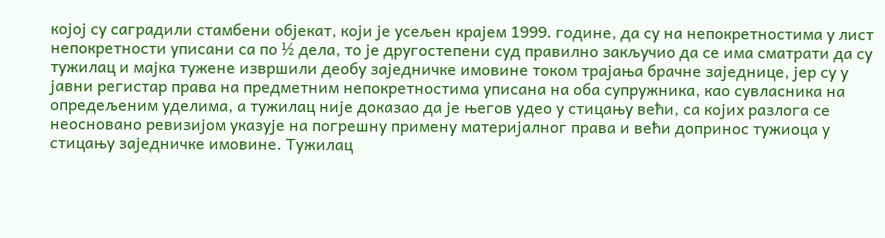којој су саградили стамбени објекат, који је усељен крајем 1999. године, да су на непокретностима у лист непокретности уписани са по ½ дела, то је другостепени суд правилно закључио да се има сматрати да су тужилац и мајка тужене извршили деобу заједничке имовине током трајања брачне заједнице, јер су у јавни регистар права на предметним непокретностима уписана на оба супружника, као сувласника на опредељеним уделима, а тужилац није доказао да је његов удео у стицању већи, са којих разлога се неосновано ревизијом указује на погрешну примену материјалног права и већи допринос тужиоца у стицању заједничке имовине. Тужилац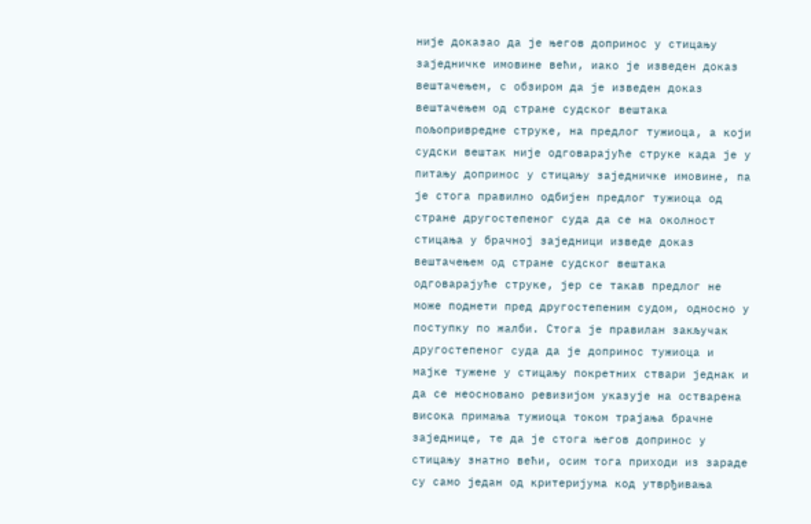није доказао да је његов допринос у стицању заједничке имовине већи, иако је изведен доказ вештачењем, с обзиром да је изведен доказ вештачењем од стране судског вештака пољопривредне струке, на предлог тужиоца, а који судски вештак није одговарајуће струке када је у питању допринос у стицању заједничке имовине, па је стога правилно одбијен предлог тужиоца од стране другостепеног суда да се на околност стицања у брачној заједници изведе доказ вештачењем од стране судског вештака одговарајуће струке, јер се такав предлог не може поднети пред другостепеним судом, односно у поступку по жалби. Стога је правилан закључак другостепеног суда да је допринос тужиоца и мајке тужене у стицању покретних ствари једнак и да се неосновано ревизијом указује на остварена висока примања тужиоца током трајања брачне заједнице, те да је стога његов допринос у стицању знатно већи, осим тога приходи из зараде су само један од критеријума код утврђивања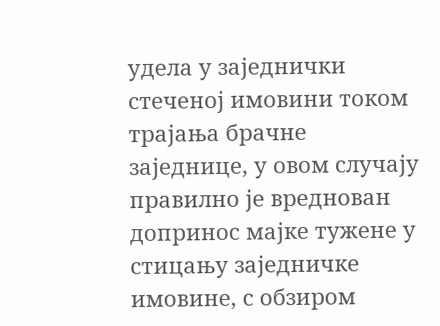удела у заједнички стеченој имовини током трајања брачне заједнице, у овом случају правилно је вреднован допринос мајке тужене у стицању заједничке имовине, с обзиром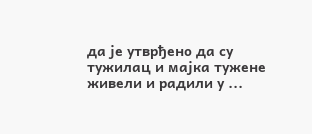да је утврђено да су тужилац и мајка тужене живели и радили у ...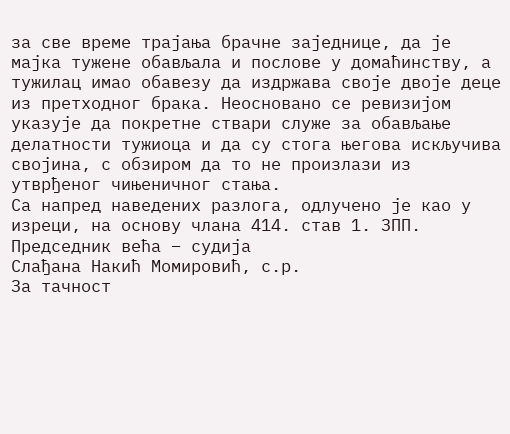за све време трајања брачне заједнице, да је мајка тужене обављала и послове у домаћинству, а тужилац имао обавезу да издржава своје двоје деце из претходног брака. Неосновано се ревизијом указује да покретне ствари служе за обављање делатности тужиоца и да су стога његова искључива својина, с обзиром да то не произлази из утврђеног чињеничног стања.
Са напред наведених разлога, одлучено је као у изреци, на основу члана 414. став 1. ЗПП.
Председник већа – судија
Слађана Накић Момировић, с.р.
За тачност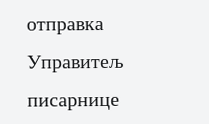отправка
Управитељ писарнице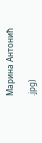Марина Антонић

.jpg)